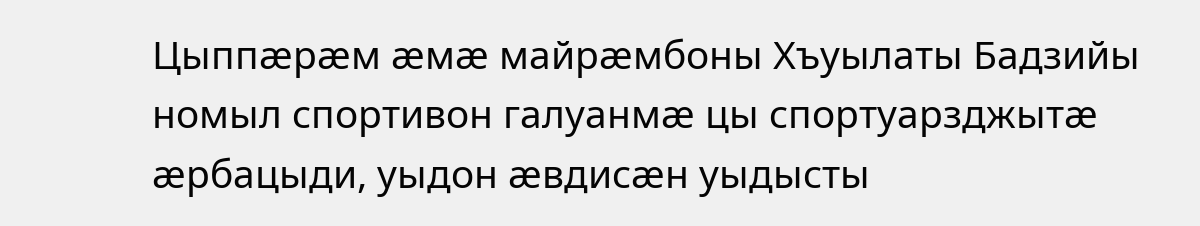Цыппæрæм æмæ майрæмбоны Хъуылаты Бадзийы номыл спортивон галуанмæ цы спортуарзджытæ æрбацыди, уыдон æвдисæн уыдысты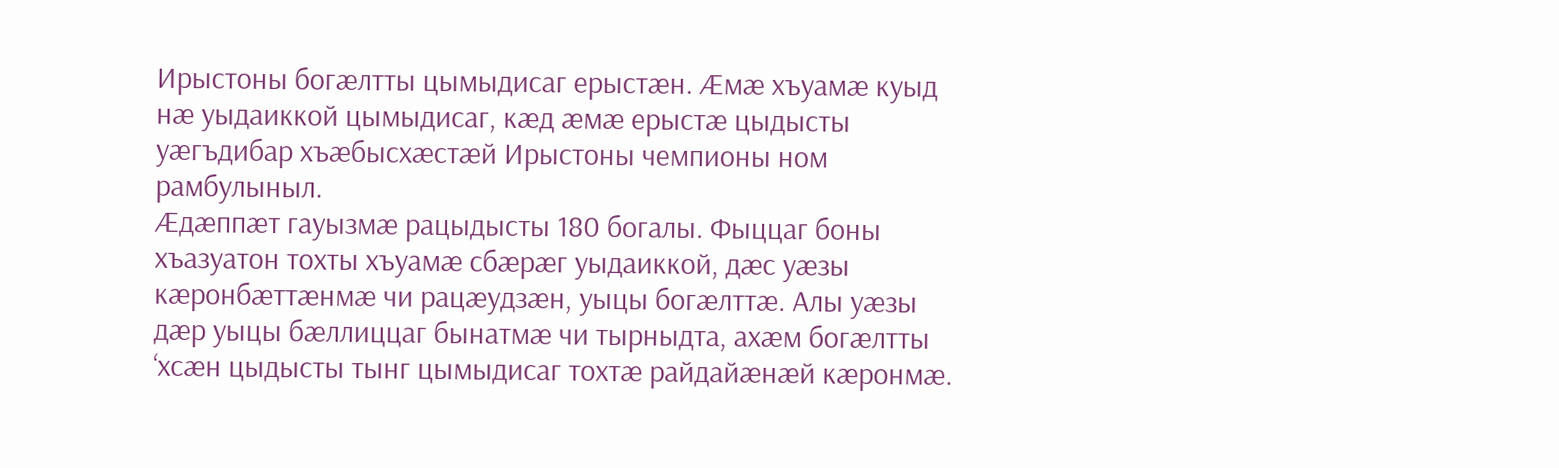Ирыстоны богæлтты цымыдисаг ерыстæн. Æмæ хъуамæ куыд нæ уыдаиккой цымыдисаг, кæд æмæ ерыстæ цыдысты уæгъдибар хъæбысхæстæй Ирыстоны чемпионы ном рамбулыныл.
Æдæппæт гауызмæ рацыдысты 180 богалы. Фыццаг боны хъазуатон тохты хъуамæ сбæрæг уыдаиккой, дæс уæзы кæронбæттæнмæ чи рацæудзæн, уыцы богæлттæ. Алы уæзы дæр уыцы бæллиццаг бынатмæ чи тырныдта, ахæм богæлтты ‘хсæн цыдысты тынг цымыдисаг тохтæ райдайæнæй кæронмæ.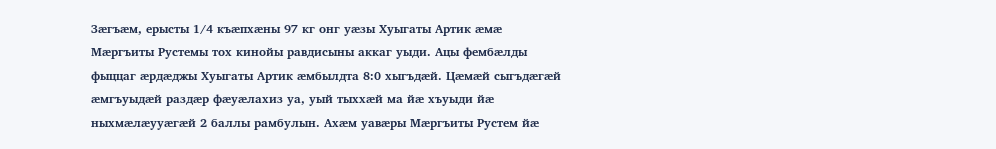Зæгъæм, ерысты 1/4 къæпхæны 97 кг онг уæзы Хуыгаты Артик æмæ Мæргъиты Рустемы тох кинойы равдисыны аккаг уыди. Ацы фембæлды фыццаг æрдæджы Хуыгаты Артик æмбылдта 8:0 хыгъдæй. Цæмæй сыгъдæгæй æмгъуыдæй раздæр фæуæлахиз уа, уый тыххæй ма йæ хъуыди йæ ныхмæлæууæгæй 2 баллы рамбулын. Ахæм уавæры Мæргъиты Рустем йæ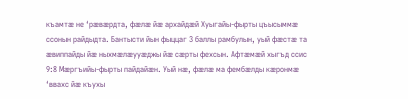къамтæ не ‘рæвæрдта, фæлæ йæ архайдæй Хуыгайы-фырты цъысыммæ ссонын райдыдта. Бантысти йын фыццаг 3 баллы рамбулын, уый фæстæ та æвиппайды йæ ныхмæлæууæджы йæ сæрты фехсын. Афтæмæй хыгъд ссис 9:8 Мæргъийы-фырты пайдайæн. Уый нæ, фæлæ ма фембæлды кæронмæ ‘ввахс йæ къухы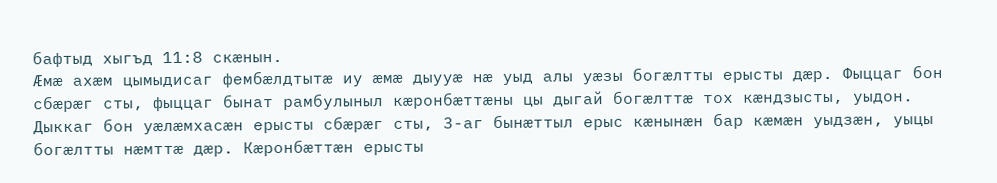бафтыд хыгъд 11:8 скæнын.
Æмæ ахæм цымыдисаг фембæлдтытæ иу æмæ дыууæ нæ уыд алы уæзы богæлтты ерысты дæр. Фыццаг бон сбæрæг сты, фыццаг бынат рамбулыныл кæронбæттæны цы дыгай богæлттæ тох кæндзысты, уыдон.
Дыккаг бон уæлæмхасæн ерысты сбæрæг сты, 3-аг бынæттыл ерыс кæнынæн бар кæмæн уыдзæн, уыцы богæлтты нæмттæ дæр. Кæронбæттæн ерысты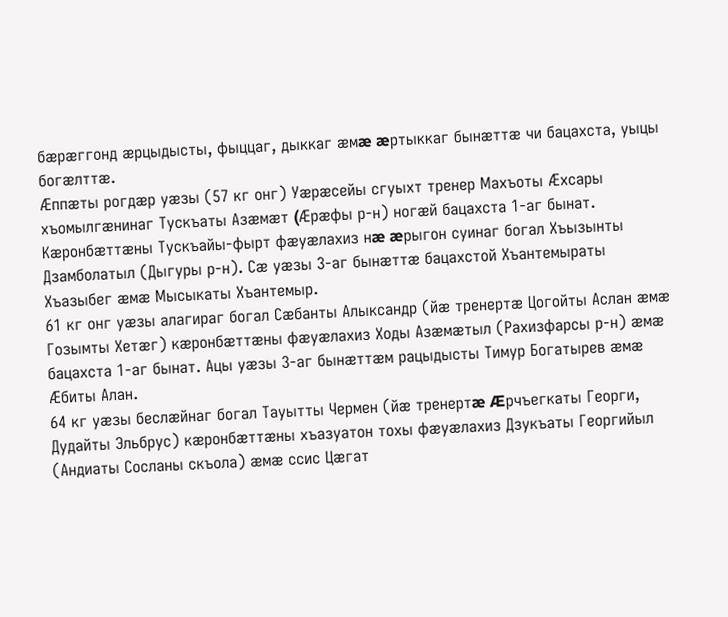бæрæггонд æрцыдысты, фыццаг, дыккаг æмæ æртыккаг бынæттæ чи бацахста, уыцы богæлттæ.
Æппæты рогдæр уæзы (57 кг онг) Уæрæсейы сгуыхт тренер Махъоты Æхсары хъомылгæнинаг Тускъаты Азæмæт (Æрæфы р-н) ногæй бацахста 1-аг бынат. Кæронбæттæны Тускъайы-фырт фæуæлахиз нæ æрыгон суинаг богал Хъызынты Дзамболатыл (Дыгуры р-н). Сæ уæзы 3-аг бынæттæ бацахстой Хъантемыраты Хъазыбег æмæ Мысыкаты Хъантемыр.
61 кг онг уæзы алагираг богал Сæбанты Алыксандр (йæ тренертæ Цогойты Аслан æмæ Гозымты Хетæг) кæронбæттæны фæуæлахиз Ходы Азæмæтыл (Рахизфарсы р-н) æмæ бацахста 1-аг бынат. Ацы уæзы 3-аг бынæттæм рацыдысты Тимур Богатырев æмæ Æбиты Алан.
64 кг уæзы беслæйнаг богал Тауытты Чермен (йæ тренертæ Æрчъегкаты Георги, Дудайты Эльбрус) кæронбæттæны хъазуатон тохы фæуæлахиз Дзукъаты Георгийыл (Андиаты Сосланы скъола) æмæ ссис Цæгат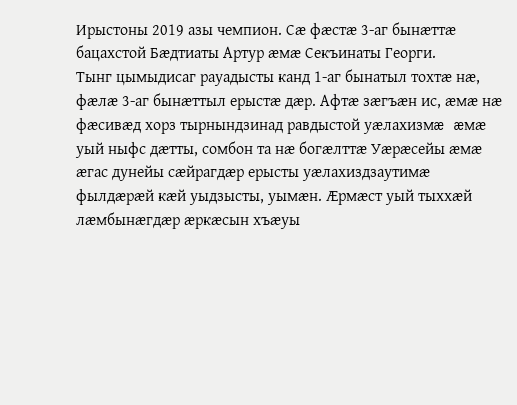Ирыстоны 2019 азы чемпион. Сæ фæстæ 3-аг бынæттæ бацахстой Бæдтиаты Артур æмæ Секъинаты Георги.
Тынг цымыдисаг рауадысты канд 1-аг бынатыл тохтæ нæ, фæлæ 3-аг бынæттыл ерыстæ дæр. Афтæ зæгъæн ис, æмæ нæ фæсивæд хорз тырнындзинад равдыстой уæлахизмæ æмæ уый ныфс дæтты, сомбон та нæ богæлттæ Уæрæсейы æмæ æгас дунейы сæйрагдæр ерысты уæлахиздзаутимæ фылдæрæй кæй уыдзысты, уымæн. Æрмæст уый тыххæй лæмбынæгдæр æркæсын хъæуы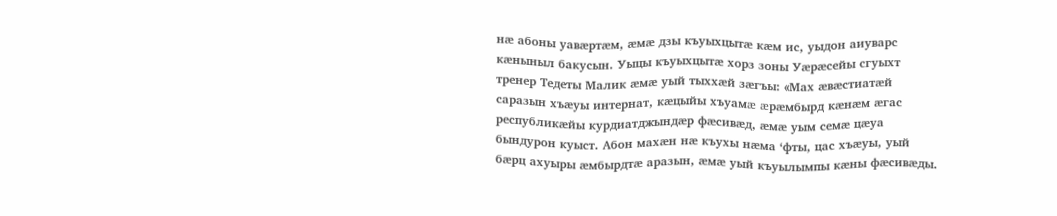нæ абоны уавæртæм, æмæ дзы къуыхцытæ кæм ис, уыдон аиуварс кæныныл бакусын. Уыцы къуыхцытæ хорз зоны Уæрæсейы сгуыхт тренер Тедеты Малик æмæ уый тыххæй зæгъы: «Мах æвæстиатæй саразын хъæуы интернат, кæцыйы хъуамæ æрæмбырд кæнæм æгас республикæйы курдиатджындæр фæсивæд, æмæ уым семæ цæуа бындурон куыст. Абон махæн нæ къухы нæма ‘фты, цас хъæуы, уый бæрц ахуыры æмбырдтæ аразын, æмæ уый къуылымпы кæны фæсивæды.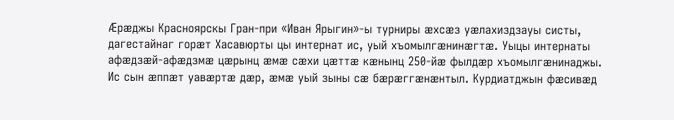Æрæджы Красноярскы Гран-при «Иван Ярыгин»-ы турниры æхсæз уæлахиздзауы систы, дагестайнаг горæт Хасавюрты цы интернат ис, уый хъомылгæнинæгтæ. Уыцы интернаты афæдзæй-афæдзмæ цæрынц æмæ сæхи цæттæ кæнынц 250-йæ фылдæр хъомылгæнинаджы. Ис сын æппæт уавæртæ дæр, æмæ уый зыны сæ бæрæггæнæнтыл. Курдиатджын фæсивæд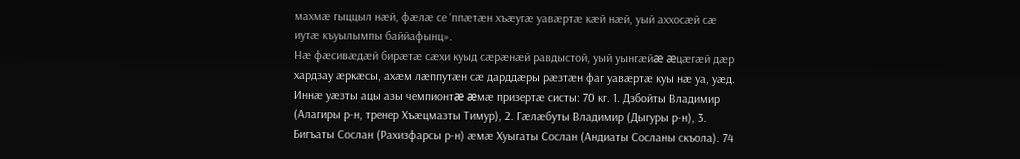махмæ гыццыл нæй, фæлæ се ‘ппæтæн хъæугæ уавæртæ кæй нæй, уый аххосæй сæ иутæ къуылымпы баййафынц».
Нæ фæсивæдæй бирæтæ сæхи куыд сæрæнæй равдыстой, уый уынгæйæ æцæгæй дæр хардзау æркæсы, ахæм лæппутæн сæ дарддæры рæзтæн фаг уавæртæ куы нæ уа, уæд. Иннæ уæзты ацы азы чемпионтæ æмæ призертæ систы: 70 кг. 1. Дзбойты Владимир (Алагиры р-н, тренер Хъæцмазты Тимур), 2. Гæлæбуты Владимир (Дыгуры р-н), 3. Бигъаты Сослан (Рахизфарсы р-н) æмæ Хуыгаты Сослан (Андиаты Сосланы скъола). 74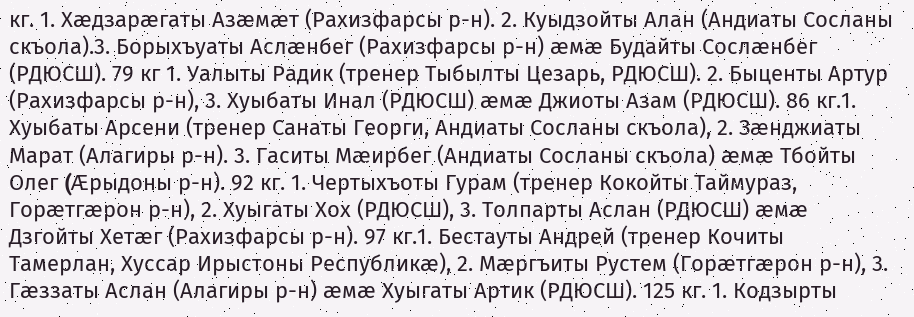кг. 1. Хæдзарæгаты Азæмæт (Рахизфарсы р-н). 2. Куыдзойты Алан (Андиаты Сосланы скъола).3. Борыхъуаты Аслæнбег (Рахизфарсы р-н) æмæ Будайты Сослæнбег (РДЮСШ). 79 кг 1. Уалыты Радик (тренер Тыбылты Цезарь, РДЮСШ). 2. Быценты Артур (Рахизфарсы р-н), 3. Хуыбаты Инал (РДЮСШ) æмæ Джиоты Азам (РДЮСШ). 86 кг.1. Хуыбаты Арсени (тренер Санаты Георги, Андиаты Сосланы скъола), 2. Зæнджиаты Марат (Алагиры р-н). 3. Гаситы Мæирбег (Андиаты Сосланы скъола) æмæ Тбойты Олег (Æрыдоны р-н). 92 кг. 1. Чертыхъоты Гурам (тренер Кокойты Таймураз, Горæтгæрон р-н), 2. Хуыгаты Хох (РДЮСШ), 3. Толпарты Аслан (РДЮСШ) æмæ Дзгойты Хетæг (Рахизфарсы р-н). 97 кг.1. Бестауты Андрей (тренер Кочиты Тамерлан, Хуссар Ирыстоны Республикæ), 2. Мæргъиты Рустем (Горæтгæрон р-н), 3. Гæззаты Аслан (Алагиры р-н) æмæ Хуыгаты Артик (РДЮСШ). 125 кг. 1. Кодзырты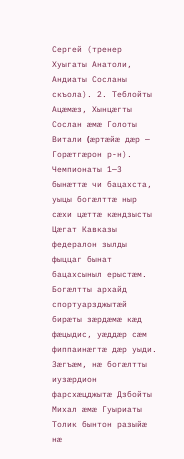Сергей (тренер Хуыгаты Анатоли, Андиаты Сосланы скъола). 2. Теблойты Ацæмæз, Хынцæгты Сослан æмæ Голоты Витали (æртæйæ дæр — Горæтгæрон р-н).
Чемпионаты 1—3 бынæттæ чи бацахста, уыцы богæлттæ ныр сæхи цæттæ кæндзысты Цæгат Кавказы федералон зылды фыццаг бынат бацахсыныл ерыстæм.
Богæлтты архайд спортуарзджытæй бирæты зæрдæмæ кæд фæцыдис, уæддæр сæм фиппаинæгтæ дæр уыди. Зæгъæм, нæ богæлтты иузæрдион фарсхæцджытæ Дзбойты Михал æмæ Гуыриаты Толик бынтон разыйæ нæ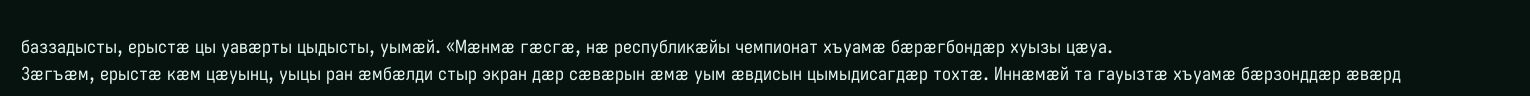баззадысты, ерыстæ цы уавæрты цыдысты, уымæй. «Мæнмæ гæсгæ, нæ республикæйы чемпионат хъуамæ бæрæгбондæр хуызы цæуа.
Зæгъæм, ерыстæ кæм цæуынц, уыцы ран æмбæлди стыр экран дæр сæвæрын æмæ уым æвдисын цымыдисагдæр тохтæ. Иннæмæй та гауызтæ хъуамæ бæрзонддæр æвæрд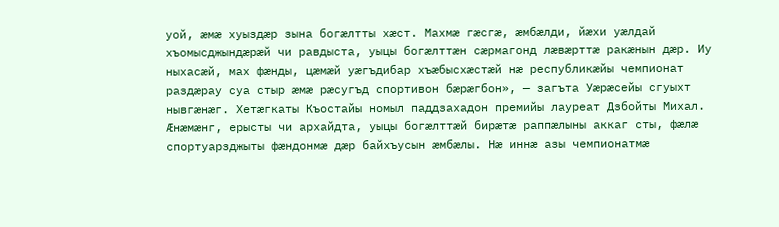уой, æмæ хуыздæр зына богæлтты хæст. Махмæ гæсгæ, æмбæлди, йæхи уæлдай хъомысджындæрæй чи равдыста, уыцы богæлттæн сæрмагонд лæвæрттæ ракæнын дæр. Иу ныхасæй, мах фæнды, цæмæй уæгъдибар хъæбысхæстæй нæ республикæйы чемпионат раздæрау суа стыр æмæ рæсугъд спортивон бæрæгбон», — загъта Уæрæсейы сгуыхт нывгæнæг. Хетæгкаты Къостайы номыл паддзахадон премийы лауреат Дзбойты Михал.
Æнæмæнг, ерысты чи архайдта, уыцы богæлттæй бирæтæ раппæлыны аккаг сты, фæлæ спортуарзджыты фæндонмæ дæр байхъусын æмбæлы. Нæ иннæ азы чемпионатмæ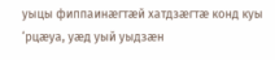уыцы фиппаинæгтæй хатдзæгтæ конд куы ‘рцæуа, уæд уый уыдзæн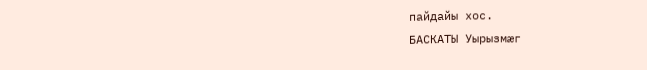пайдайы хос.
БАСКАТЫ Уырызмæг